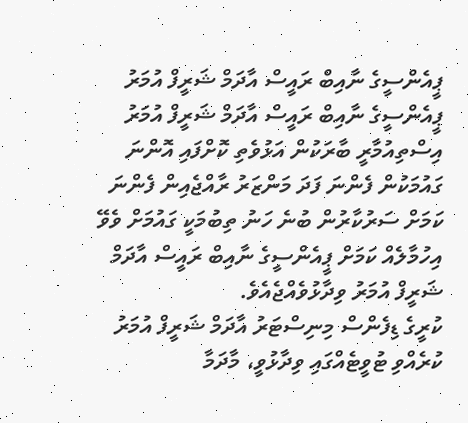ޕީއެންސީގެ ނާއިބް ރައީސް އާދަމް ޝަރީފް އުމަރު
ޕީއެންސީގެ ނާއިބް ރައީސް އާދަމް ޝަރީފް އުމަރު
އިސްތިއުމާރީ ބާރަކުން އަޅުވެތި ކޮށްފައި އޮންނަ ގައުމަކުން ފެންނަ ފަދަ މަންޒަރު ރާއްޖެއިން ފެންނަ ކަމަށް ސަރުކާރުން ބުނެ ހަނު ތިބުމަކީ ގައުމަށް ވެވޭ އިހުމާލެއް ކަމަށް ޕީއެންސީގެ ނާއިބް ރައީސް އާދަމް ޝަރީފް އުމަރު ވިދާޅުވެއްޖެއެވެ.
ކުރީގެ ޑިފެންސް މިނިސްޓަރު އާދަމް ޝަރީފް އުމަރު ކުރެއްވި ޓުވީޓެއްގައި ވިދާޅުވީ، މާދަމާ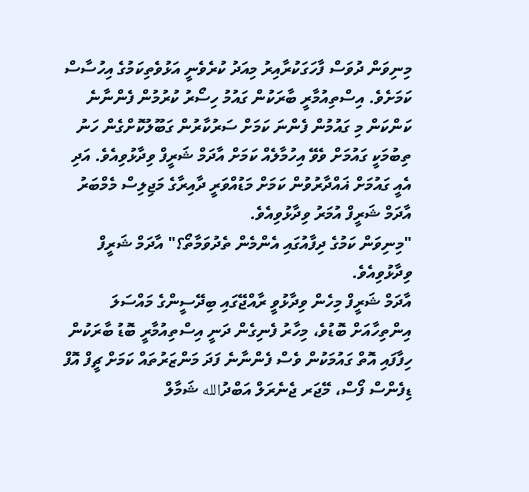މިނިވަން ދުވަސް ފާހަގަކުރާއިރު މިއަދު ކުރެވެނީ އަޅުވެތިކަމުގެ އިހުސާސް ކަމަށެވެ. އިސްތިއުމާރީ ބާރަކުން ގައުމު ހިސޯރު ކުރުމުން ފެންނާނެ ކަންކަން މި ގައުމުން ފެންނަ ކަމަށް ސަރުކާރުން ގަބޫލުކޮށްގެން ހަނު ތިބުމަކީ ގައުމަށް ވެވޭ އިހުމާލެއް ކަމަށް އާދަމް ޝަރީފް ވިދާޅުވިއެވެ. އަދި އެއީ ގައުމަށް ޣައްދާރުވުން ކަމަށް މަޑުއްވަރީ ދާއިރާގެ މަޖިލިސް މެމްބަރު އާދަމް ޝަރީފް އުމަރު ވިދާޅުވިއެވެ.
"މިނިވަން ކަމުގެ ދިފާއުގައި އެންމެން ތެދުވަމާތޯ؟" އާދަމް ޝަރީފް ވިދާޅުވިއެވެ.
އާދަމް ޝަރީފް މިހެން ވިދާޅުވީ ރާއްޖޭގައި ބިދޭސީންގެ މައްސަލަ އިންތިހާއަށް ބޮޑުވެ، މިހާރު ފެނިގެން ދަނީ އިސްތިއުމާރީ ބޮޑު ބާރަކުން ހިފާފައި އޮތް ގައުމަކުން ވެސް ފެންނާނެ ފަދަ މަންޒަރުތައް ކަމަށް ޗީފް އޮފް ޑިފެންސް ފޯސް، މޭޖަރ ޖެނެރަލް އަބްދުالله ޝަމާލް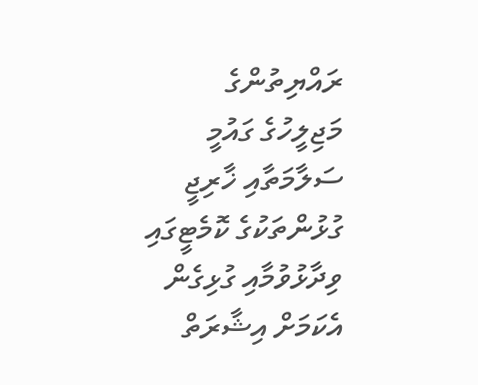ރައްޔިތުންގެ މަޖިލީހުގެ ގައުމީ ސަލާމަތާއި ޚާރިޖީ ގުޅުންތަކުގެ ކޮމެޓީގައި ވިދާޅުވުމާއި ގުޅިގެން އެކަމަށް އިޝާރަތް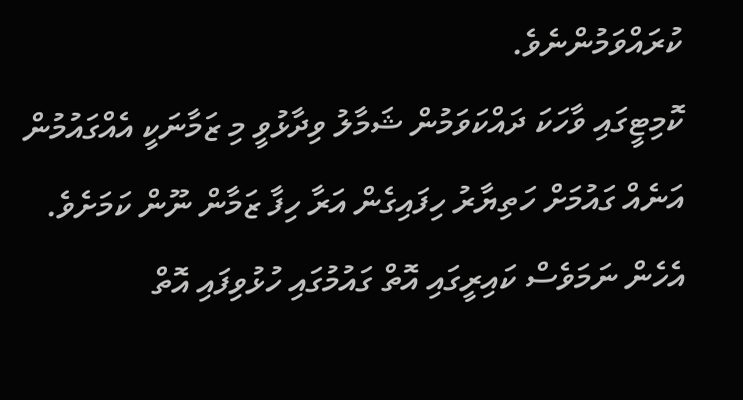ކުރައްވަމުންނެވެ.
ކޮމިޓީގައި ވާހަކަ ދައްކަވަމުން ޝަމާލު ވިދާޅުވީ މި ޒަމާނަކީ އެއްގައުމުން އަނެއް ގައުމަށް ހަތިޔާރު ހިފައިގެން އަރާ ހިފާ ޒަމާން ނޫން ކަމަށެވެ. އެހެން ނަމަވެސް ކައިރީގައި އޮތް ގައުމުގައި ހުޅުވިފައި އޮތް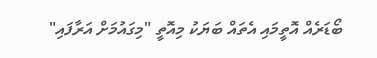ބޯޑަރެއް އޮތީމައި އެތައް ބަޔަކު މިއޮތީ "މިގައުމަށް އަރާފައި"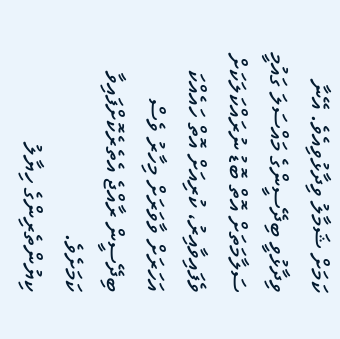ކަމަށް ޝަމާލު ވިދާޅުވިއެވެ. އޭނާ ވިދާޅުވީ ބިދޭސީންގެ މައްސަލަ ގައުމީ ސަލާމަތަށް އޮތް ބޮޑު ނުރައްކަލަކަށް ވެފައިވާއިރު، ކުރިއަށް އޮތް ހައެއްކަ އަހަރަށް ވާވަރަށް މިހާރު ވެސް ބިދޭސީން ރާއްޖެ އެތެރެކޮށްފައިވާ ކަމަށެވެ.
ކިޔުންތެރިންގެ ހިޔާލު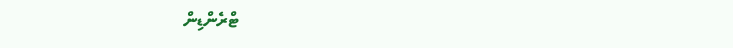ޓްރެންޑިން